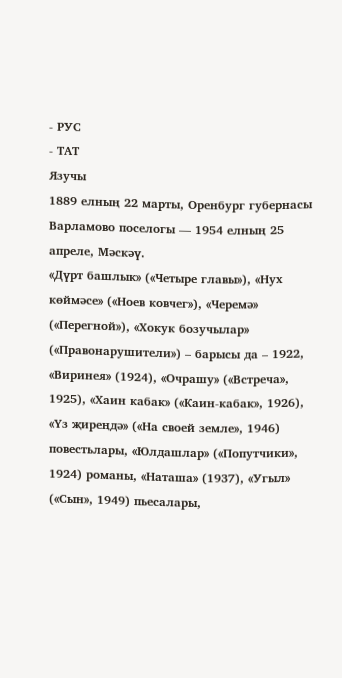- РУС
- ТАТ
Язучы
1889 елның 22 марты, Оренбург губернасы Варламово поселогы — 1954 елның 25 апреле, Мәскәү.
«Дүрт башлык» («Четыре главы»), «Нух көймәсе» («Ноев ковчег»), «Черемә» («Перегной»), «Хокук бозучылар» («Правонарушители») – барысы да – 1922, «Виринея» (1924), «Очрашу» («Встреча», 1925), «Хаин кабак» («Каин-кабак», 1926), «Үз җиреңдә» («На своей земле», 1946) повестьлары, «Юлдашлар» («Попутчики», 1924) романы, «Наташа» (1937), «Угыл» («Сын», 1949) пьесалары,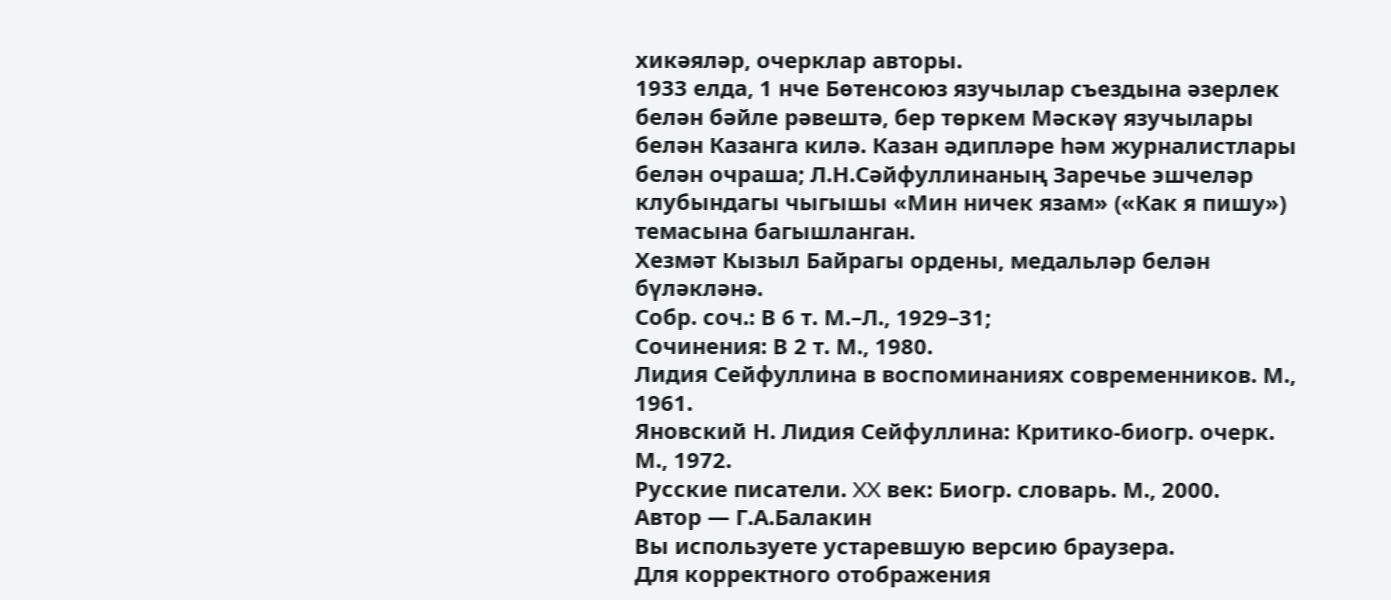хикәяләр, очерклар авторы.
1933 елда, 1 нче Бөтенсоюз язучылар съездына әзерлек белән бәйле рәвештә, бер төркем Мәскәү язучылары белән Казанга килә. Казан әдипләре һәм журналистлары белән очраша; Л.Н.Сәйфуллинаның Заречье эшчеләр клубындагы чыгышы «Мин ничек язам» («Как я пишу») темасына багышланган.
Хезмәт Кызыл Байрагы ордены, медальләр белән бүләкләнә.
Собр. соч.: В 6 т. М.–Л., 1929–31;
Сочинения: В 2 т. М., 1980.
Лидия Сейфуллина в воспоминаниях современников. М., 1961.
Яновский Н. Лидия Сейфуллина: Критико-биогр. очерк. М., 1972.
Русские писатели. XX век: Биогр. словарь. М., 2000.
Автор — Г.А.Балакин
Вы используете устаревшую версию браузера.
Для корректного отображения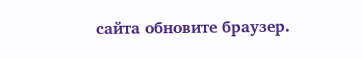сайта обновите браузер.